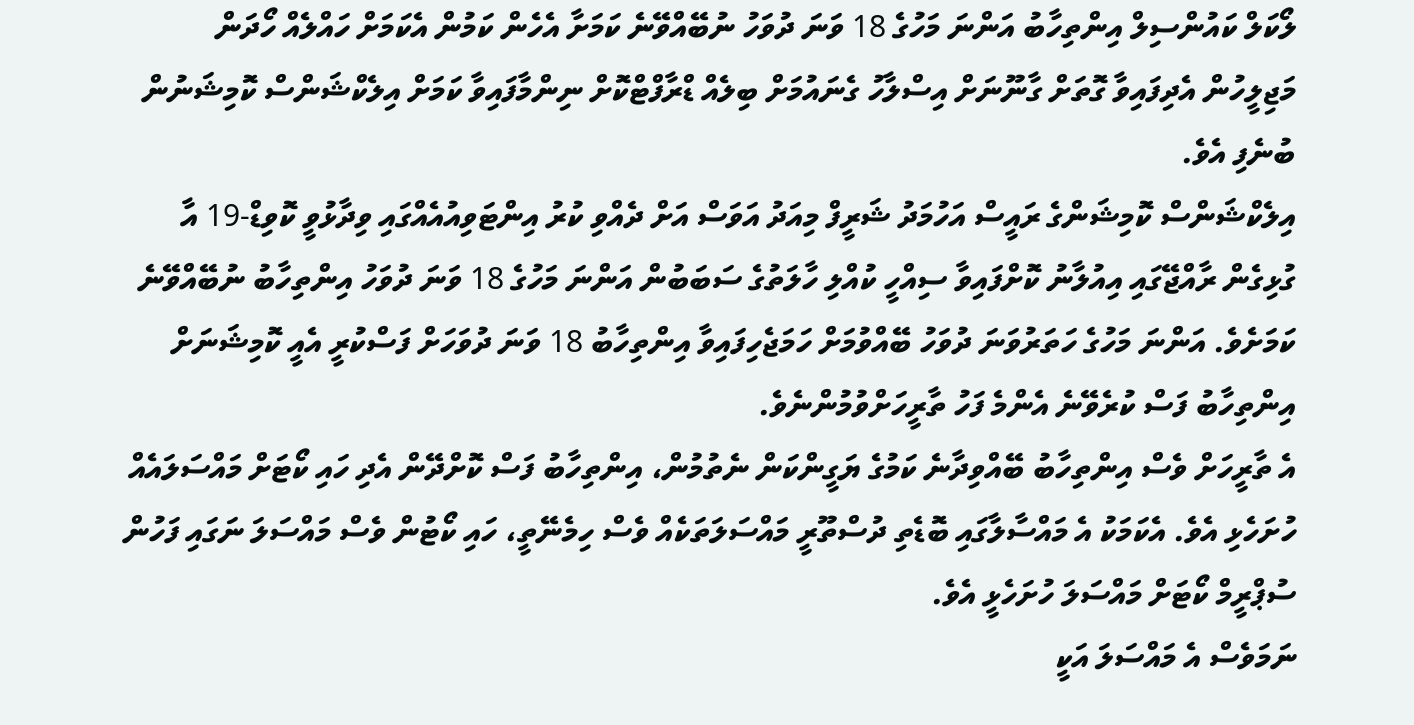ލޯކަލް ކައުންސިލް އިންތިހާބު އަންނަ މަހުގެ 18 ވަނަ ދުވަހު ނުބޭއްވޭނެ ކަމަށާ އެހެން ކަމުން އެކަމަށް ހައްލެއް ހޯދަން މަޖިލީހުން އެދިފައިވާ ގޮތަށް ގާނޫނަށް އިސްލާހު ގެނައުމަށް ބިލެއް ޑްރާފްޓްކޮށް ނިންމާފައިވާ ކަމަށް އިލެކްޝަންސް ކޮމިޝަނުން ބުނެފި އެވެ.
އިލެކްޝަންސް ކޮމިޝަންގެ ރައީސް އަހުމަދު ޝަރީފް މިއަދު އަވަސް އަށް ދެއްވި ކުރު އިންޓަވިއުއެއްގައި ވިދާޅުވީ ކޮވިޑް-19 އާ ގުޅިގެން ރާއްޖޭގައި އިއުލާނު ކޮށްފައިވާ ސިއްހީ ކުއްލި ހާލަތުގެ ސަބަބުން އަންނަ މަހުގެ 18 ވަނަ ދުވަހު އިންތިހާބު ނުބޭއްވޭނެ ކަމަށެވެ. އަންނަ މަހުގެ ހަތަރުވަނަ ދުވަހު ބޭއްވުމަށް ހަމަޖެހިފައިވާ އިންތިހާބު 18 ވަނަ ދުވަހަށް ފަސްކުރީ އެއީ ކޮމިޝަނަށް އިންތިހާބު ފަސް ކުރެވޭނެ އެންމެ ފަހު ތާރީހަށްވުމުންނެވެ.
އެ ތާރީހަށް ވެސް އިންތިހާބު ބޭއްވިދާނެ ކަމުގެ ޔަގީންކަން ނެތުމުން، އިންތިހާބު ފަސް ކޮށްދޭން އެދި ހައި ކޯޓަށް މައްސަލައެއް ހުށަހެޅި އެވެ. އެކަމަކު އެ މައްސާލާގައި ބޮޑެތި ދުސްތޫރީ މައްސަލަތަކެއް ވެސް ހިމެނޭތީ، ހައި ކޯޓުން ވެސް މައްސަލަ ނަގައި ފަހުން ސުޕްރީމް ކޯޓަށް މައްސަލަ ހުށަހެޅީ އެވެ.
ނަމަވެސް އެ މައްސަލަ އަކީ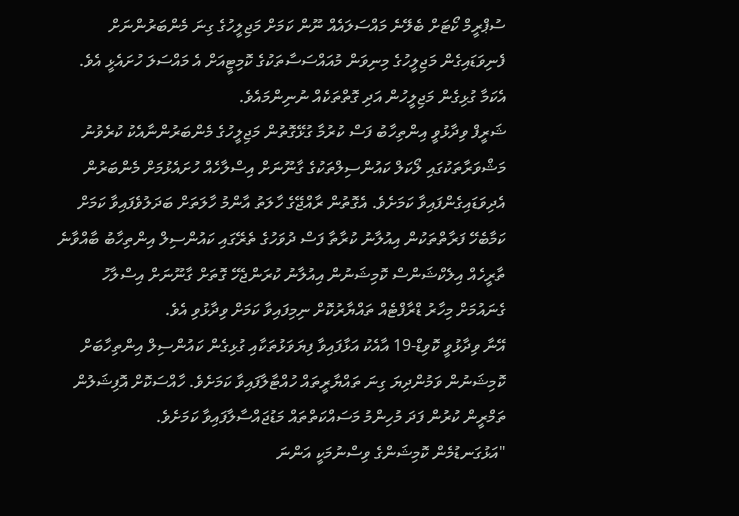ސުޕްރީމް ކޯޓަށް ބެލޭނެ މައްސަލައެއް ނޫން ކަމަށް މަޖިލީހުގެ ގިނަ މެންބަރުންނަށް ފެނިވަޑައިގެން މަޖިލީހުގެ މިނިވަން މުއައްސަސާތަކުގެ ކޮމިޓީއަށް އެ މައްސަލަ ހުށައެޅީ އެވެ. އެކަމާ ގުޅިގެން މަޖިލީހުން އަދި ގޮތްތަކެއް ނުނިންމައެވެ.
ޝަރީފް ވިދާޅުވީ އިންތިހާބު ފަސް ކުރުމާ ގުޅޭގޮތުން މަޖިލީހުގެ މެންބަރުންނާއެކު ކުރެވުނު މަޝްވަރާތަކުގައި ލޯކަލް ކައުންސިލްތަކުގެ ގާނޫނަށް އިސްލާހެއް ހުށައެޅުމަށް މެންބަރުން އެދިވަޑައިގެންފައިވާ ކަމަށެވެ. އެގޮތުން ރާއްޖޭގެ ހާލަތު އާންމު ހާލަތަށް ބަދަލުވެފައިވާ ކަމަށް ކަމާބެހޭ ފަރާތްތަކުން އިއުލާނު ކުރާތާ ފަސް ދުވަހުގެ ތެރޭގައި ކައުންސިލް އިންތިހާބު ބާއްވާނެ ތާރީހެއް އިލެކްޝަންސް ކޮމިޝަނުން އިއުލާނު ކުރަންޖެހޭ ގޮތަށް ގާނޫނަށް އިސްލާހު ގެނައުމަށް މިހާރު ޑްރާފްޓެއް ތައްޔާރުކޮށް ނިމިފައިވާ ކަމަށް ވިދާޅުވި އެވެ.
އޭނާ ވިދާޅުވީ ކޮވިޑް-19 އާއެކު އަޅާފައިވާ ފިޔަވަޅުތަކާއި ގުޅިގެން ކައުންސިލް އިންތިހާބަށް ކޮމިޝަނުން ވަމުންދިޔަ ގިނަ ތައްޔާރީތައް ހުއްޓާލާފައިވާ ކަމަށެވެ. ހާއްސަކޮށް އޮފިޝަލުން ތަމްރީން ކުރުން ފަދަ މުހިންމު މަސައްކަތްތައް މަޑުޖައްސާލާފައިވާ ކަމަށެވެ.
"އަޅުގަނޑުމެން ކޮމިޝަންގެ ވިސްނުމަކީ އަންނަ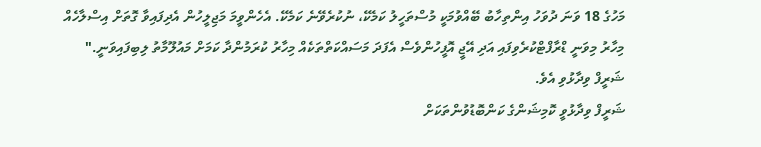މަހުގެ 18 ވަނަ ދުވަހު އިންތިހާބު ބޭއްވުމަކީ މުސްތަހީލު ކަމެކޭ، ނުކުރެވޭނެ ކަމެކޭ. އެހެންވީމަ މަޖިލީހުން އެދިފައިވާ ގޮތަށް އިސްލާހެއް މިހާރު މިވަނީ ޑްރާފްޓްކުރެވިފައި އަދި އޭޖީ އޮފީހުންވެސް އެފަދަ މަސައްކަތްތަކެއް މިހާރު ކުރަމުންދާ ކަމަށް މައުލޫމާތު ލިބިފައިވަނީ." ޝަރީފް ވިދާޅުވި އެވެ.
ޝަރީފް ވިދާޅުވީ ކޮމިޝަންގެ ކަންބޮޑުވުންތަކަށް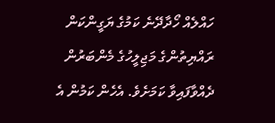ހައްލެއް ހޯދާދޭނެ ކަމުގެ ޔަގީންކަން ރައްޔިތުންގެ މަޖިލީހުގެ މެންބަރުން ދެއްވާފައިވާ ކަމަށެވެ. އެހެން ކަމުން އެ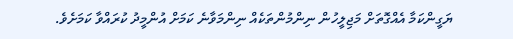ޔަގީންކަމާ އެއްގޮތަށް މަޖިލީހުން ނިންމުންތަކެއް ނިންމަވާނެ ކަމަށް އުންމީދު ކުރައްވާ ކަމަށެވެ.